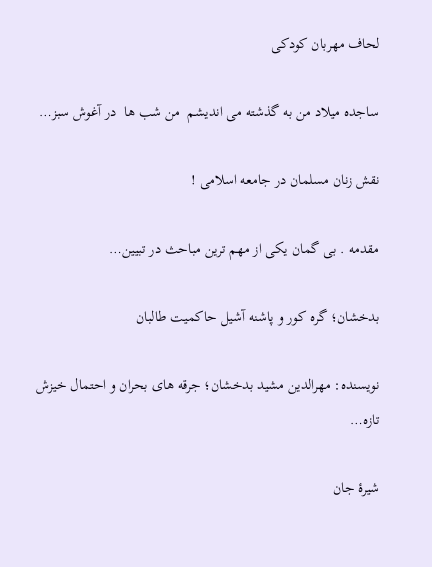لحاف مهربان کودکی

ساجده میلاد من به گذشته می اندیشم  من شب ها  در آغوش سبز…

نقش زنان مسلمان در جامعه اسلامی !

مقدمه . بی گمان یکی از مهم ترین مباحث در تبیین…

بدخشان؛ گره کور و پاشنه آشیل حاکمیت طالبان

نویسنده: مهرالدین مشید بدخشان؛ جرقه های بحران و احتمال خیزش تازه…

شیرۀ جان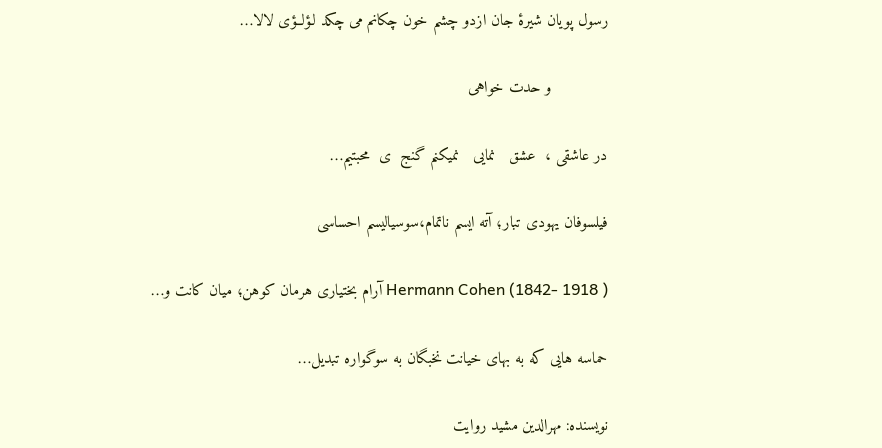رسول پویان شیرۀ جان ازدو چشم خون چکانم می چکد لـؤلــؤی لالا…

            و حدت خواهی

در عاشقی ،  عشق   نمایی   نمیکنم گنج  ی  محبتیم…

فیلسوفان یهودی تبار؛ آته ایسم ناتمام،سوسیالیسم احساسی

Hermann Cohen (1842- 1918 ) آرام بختیاری هرمان کوهن؛ میان کانت و…

حماسه هایی که به بهای خیانت نخبگان به سوگواره تبدیل…

نویسنده: مهرالدین مشید روایت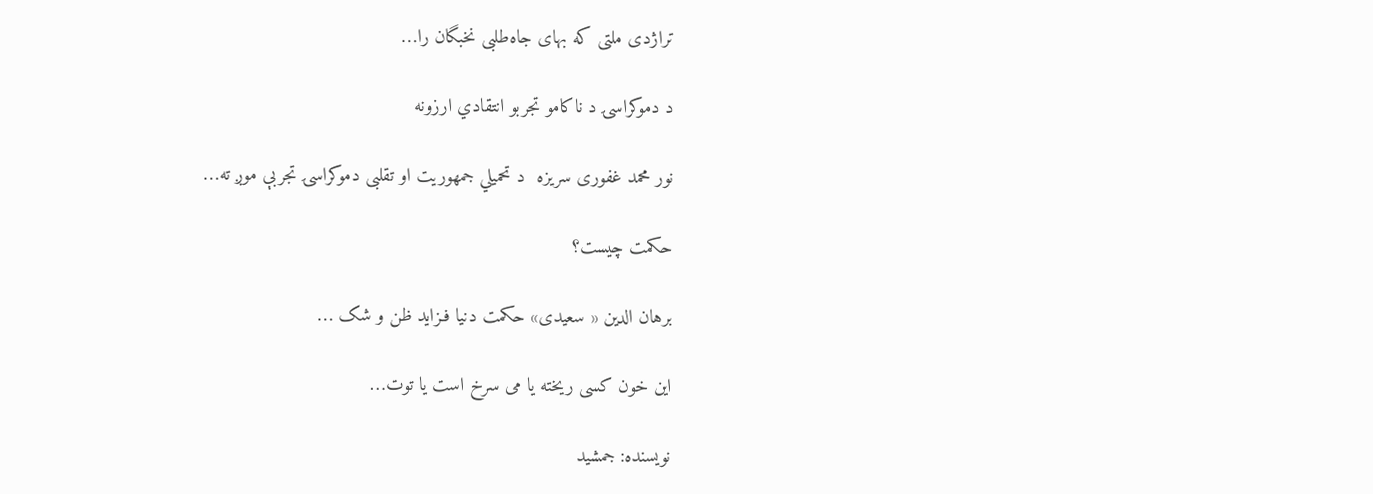تراژدی ملتی که بهای جاه‌طلبی نخبگان را…

د دموکراسۍ د ناکامو تجربو انتقادي ارزونه

نور محمد غفوری سریزه  د تحمیلي جمهوریت او تقلبی دموکراسۍ تجربې موږ ته…

حکمت چیست؟

برهان الدین « سعیدی» حکمت دنیا فـزاید ظن و شک …

این خون کسی ریخته یا می سرخ است یا توت…

نویسنده: جمشید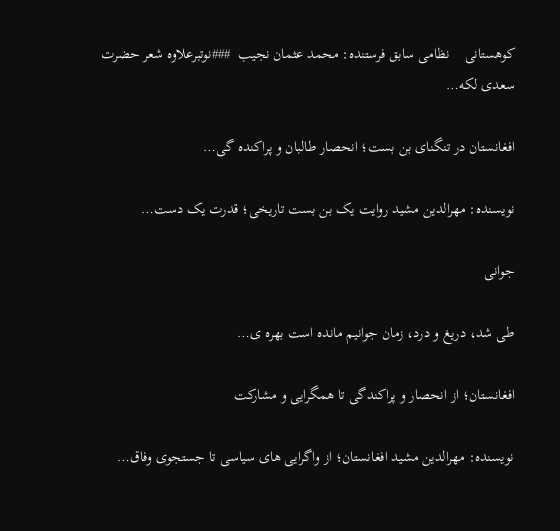کوهستانی    نظامی سابق فرستنده: محمد عثمان نجیب  ###نوتبرعلاوه شعر حضرت سعدی لکه…

افغانستان در تنگنای بن بست؛ انحصار طالبان و پراکنده گی…

نویسنده: مهرالدین مشید روایت یک بن بست تاریخی؛ قدرت یک دست…

جوانی

طی شد، دریغ و درد، زمان جوانیم مانده است بهره ی…

افغانستان؛ از انحصار و پراکندگی تا همگرایی و مشارکت

نویسنده: مهرالدین مشید افغانستان؛ از واگرایی های سیاسی تا جستجوی وفاق…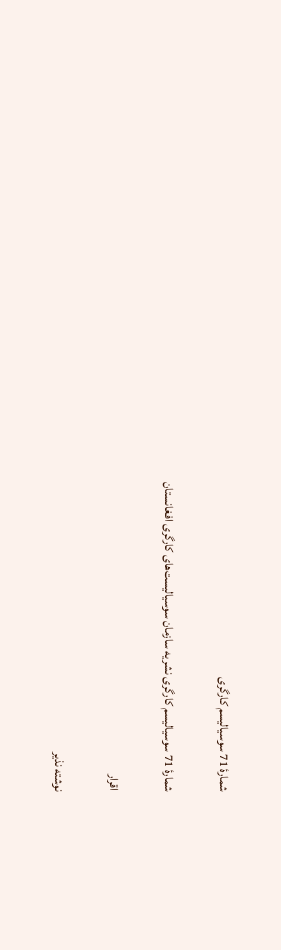شمارۀ 71 سوسیالیسم کارگری

شمارۀ 71 سوسیالیسم کارگری نشریه سازمان سوسیالیست‌های کارگری افغانستان

اقرار

نوشته نذير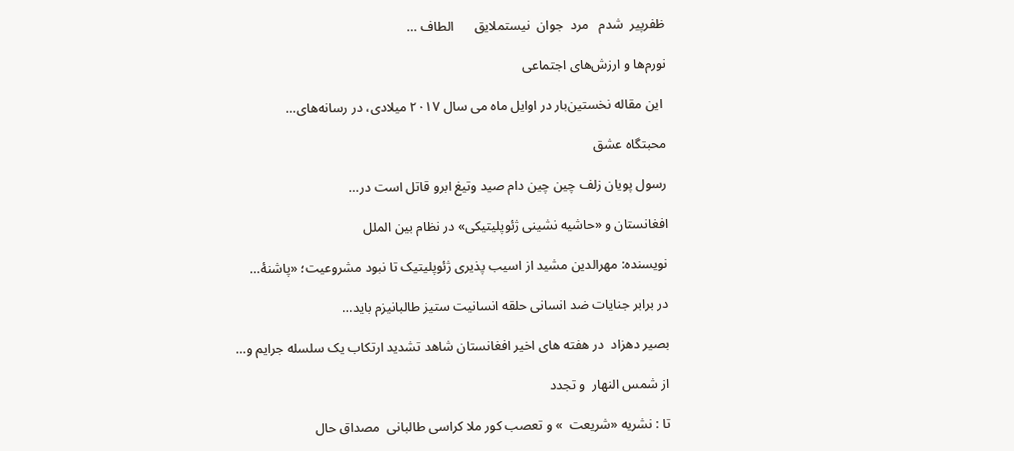ظفرپير  شدم   مرد  جوان  نيستملايق      الطاف …

نورم‌ها و ارزش‌های اجتماعی

 این مقاله نخستین‌بار در اوایل ماه می سال ۲۰۱۷ میلادی، در رسانه‌های…

محبتگاه عشق

رسول پویان زلف چین چین دام صید وتیغ ابرو قاتل است در…

افغانستان و «حاشیه نشینی ژئوپلیتیکی» در نظام بین الملل

نویسنده: مهرالدین مشید از اسیب پذیری ژئوپلیتیک تا نبود مشروعیت؛ «پاشنۀ…

در برابر جنایات ضد انسانی حلقه انسانیت ستیز طالبانیزم باید…

بصیر دهزاد  در هفته های اخیر افغانستان شاهد تشدید ارتکاب یک سلسله جرایم و…

از شمس النهار  و تجدد

تا : نشريه «شريعت  » و تعصب کور ملا کراسی طالبانی  مصداق حال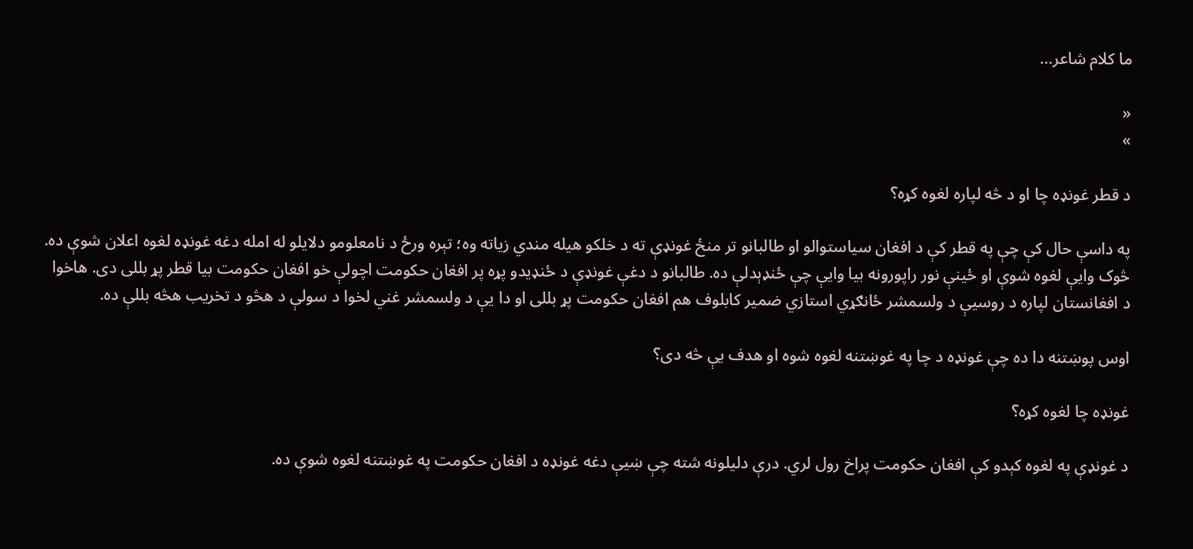ما کلام شاعر…

«
»

د قطر غونډه چا او د څه لپاره لغوه کړه؟

په داسې حال کې چې په قطر کې د افغان سياستوالو او طالبانو تر منځ غونډې ته د خلکو هيله مندي زیاته وه؛ تېره ورځ د نامعلومو دلايلو له امله دغه غونډه لغوه اعلان شوې ده. څوک وايې لغوه شوې او ځینې نور راپورونه بيا وايې چې ځنډېدلې ده. طالبانو د دغې غونډې د ځنډيدو پړه پر افغان حکومت اچولې خو افغان حکومت بيا قطر پړ بللی دی. هاخوا د افغانستان لپاره د روسيې د ولسمشر ځانګړي استازي ضمير کابلوف هم افغان حکومت پړ بللی او دا يې د ولسمشر غني لخوا د سولې د هڅو د تخريب هڅه بللې ده.

اوس پوښتنه دا ده چې غونډه د چا په غوښتنه لغوه شوه او هدف يې څه دی؟

غونډه چا لغوه کړه؟

د غونډې په لغوه کېدو کې افغان حکومت پراخ رول لري. درې دليلونه شته چې ښيې دغه غونډه د افغان حکومت په غوښتنه لغوه شوې ده.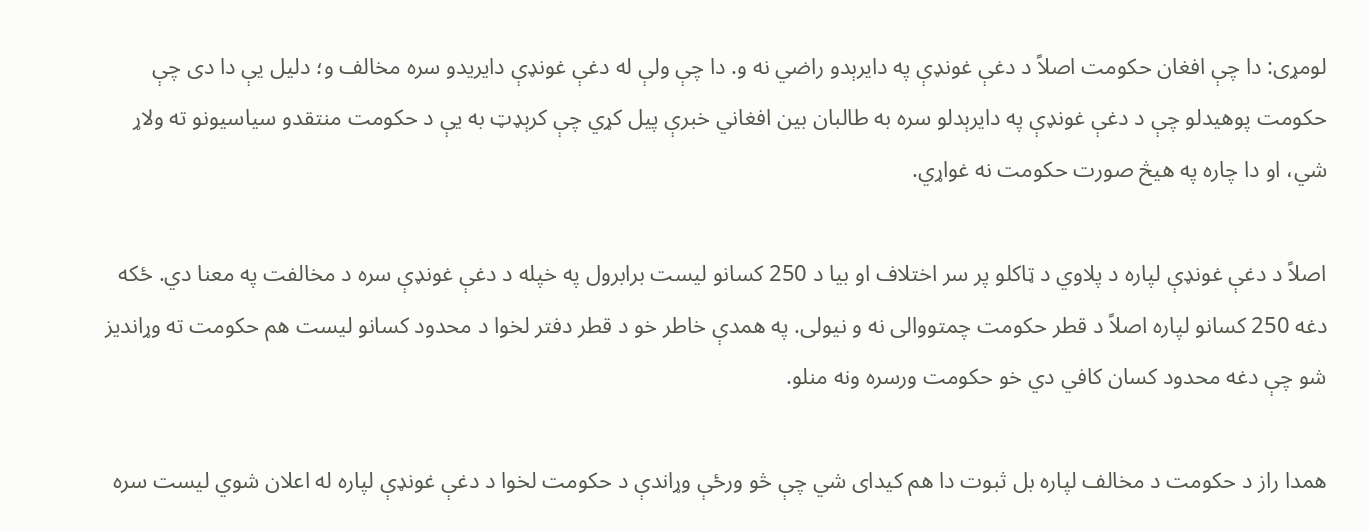لومړی: دا چې افغان حکومت اصلاً د دغې غونډې په دايرېدو راضي نه و. دا چې ولې له دغې غونډې دايريدو سره مخالف و؛ دليل يې دا دی چې حکومت پوهيدلو چې د دغې غونډې په دايرېدلو سره به طالبان بين افغاني خبرې پيل کړي چې کرېډټ به يې د حکومت منتقدو سياسيونو ته ولاړ شي، او دا چاره په هيڅ صورت حکومت نه غواړي.

اصلاً د دغې غونډې لپاره د پلاوي د ټاکلو پر سر اختلاف او بيا د 250 کسانو ليست برابرول په خپله د دغې غونډې سره د مخالفت په معنا دي. ځکه دغه 250 کسانو لپاره اصلاً د قطر حکومت چمتووالی نه و نيولی. په همدې خاطر خو د قطر دفتر لخوا د محدود کسانو ليست هم حکومت ته وړانديز شو چې دغه محدود کسان کافي دي خو حکومت ورسره ونه منلو.

همدا راز د حکومت د مخالف لپاره بل ثبوت دا هم کيدای شي چې څو ورځې وړاندې د حکومت لخوا د دغې غونډې لپاره له اعلان شوي ليست سره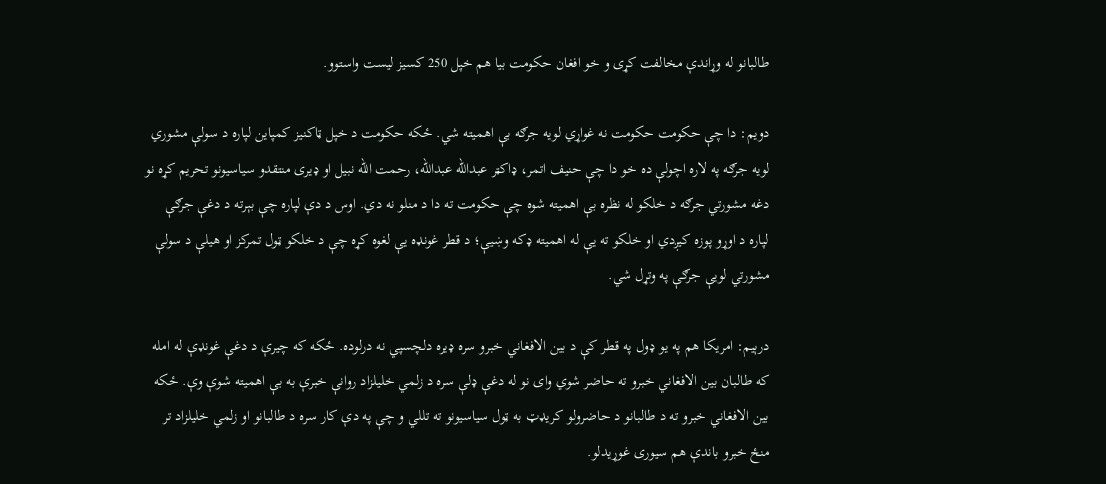طالبانو له وړاندې مخالفت کړی و خو افغان حکومت بيا هم خپل 250 کسيز ليست واستوو.

دويم: دا چې حکومت حکومت نه غواړي لويه جرګه بې اهميته شي. ځکه حکومت د خپل ټاکنيز کمپاين لپاره د سولې مشوري لويه جرګه په لاره اچولې ده خو دا چې حنيف اتمر، ډاکټر عبدالله عبدالله، رحمت الله نبيل او ډيری منتقدو سياسيونو تحريم کړه نو دغه مشورتي جرګه د خلکو له نظره بې اهميته شوه چې حکومت ته دا د منلو نه دي. اوس د دې لپاره چې بېرته د دغې جرګې لپاره د اوړو پوزه کيږدي او خلکو ته يې له اهميته ډکه وښيې؛ د قطر غونډه يې لغوه کړه چې د خلکو ټول تمرکز او هيلې د سولې مشورتي لويې جرګې په وتړل شي.

درېيم: امريکا هم په يو ډول په قطر کې د بين الافغاني خبرو سره ډيره دلچسپي نه درلوده. ځکه که چيرې د دغې غونډې له امله که طالبان بين الافغاني خبرو ته حاضر شوي وای نو له دغې ډلې سره د زلمي خليلزاد روانې خبرې به بې اهميته شوې وې. ځکه بين الافغاني خبرو ته د طالبانو د حاضرولو کريډټ به ټول سياسيونو ته تللي و چې په دې کار سره د طالبانو او زلمي خليلزاد تر منځ خبرو باندې هم سيوری غوړيدلو.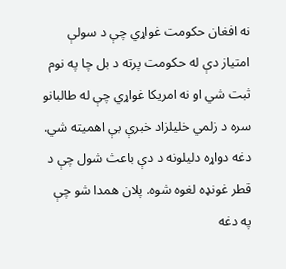نه افغان حکومت غواړي چې د سولې امتياز دې له حکومت پرته د بل چا په نوم ثبت شي او نه امريکا غواړي چې له طالبانو سره د زلمي خليلزاد خبرې بې اهميته شي. دغه دواړه دليلونه د دې باعث شول چې د قطر غونډه لغوه شوه. پلان همدا شو چې په دغه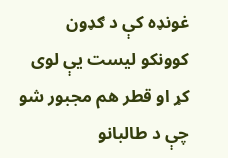غونډه کې د ګډون کوونکو ليست يې لوی کړ او قطر هم مجبور شو چې د طالبانو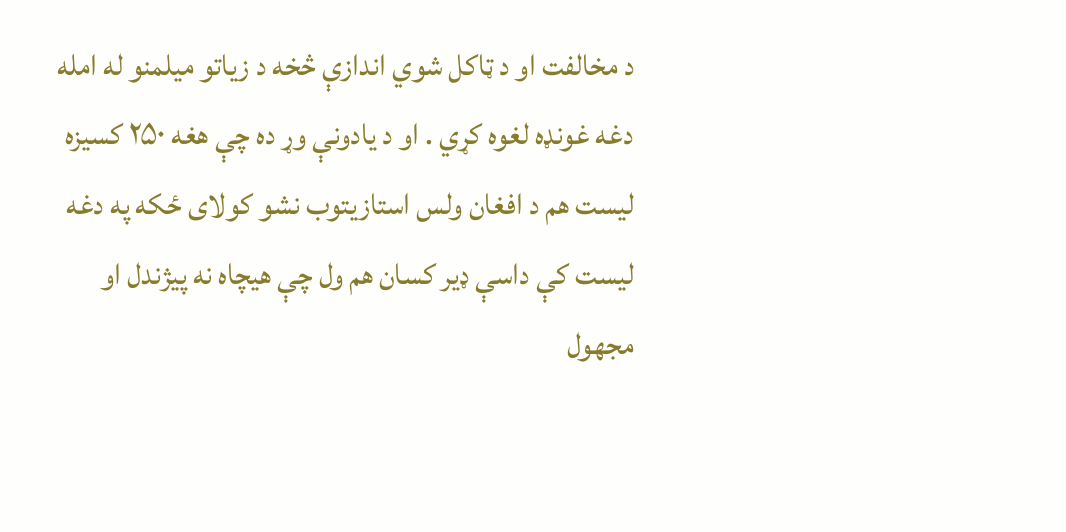د مخالفت او د ټاکل شوي اندازې څخه د زياتو ميلمنو له امله دغه غونډه لغوه کړي . او د یادونې وړ ده چې هغه ۲۵۰ کسیزه لیست هم د افغان ولس استازیتوب نشو کولای ځکه په دغه لیست کې داسې ډیر کسان هم ول چې هیچاه نه پیژندل او مجهول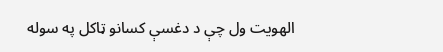الهویت ول چې د دغسې کسانو ټاکل په سوله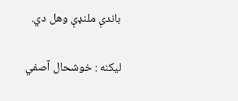باندې ملنډې وهل دي.

لیکنه : خوشحال آصفي